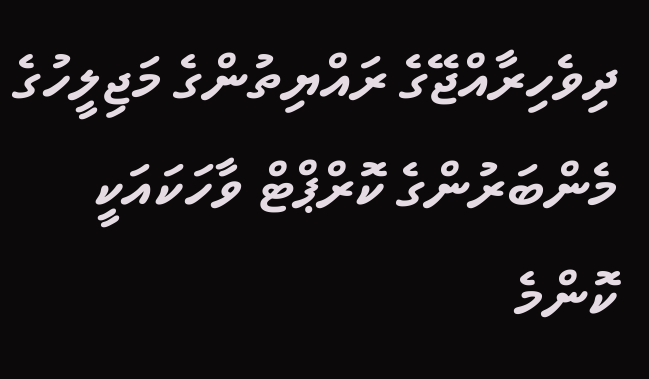ދިވެހިރާއްޖޭގެ ރައްޔިތުންގެ މަޖިލީހުގެ މެންބަރުންގެ ކޮރްޕްޓް ވާހަކައަކީ ކޮންމެ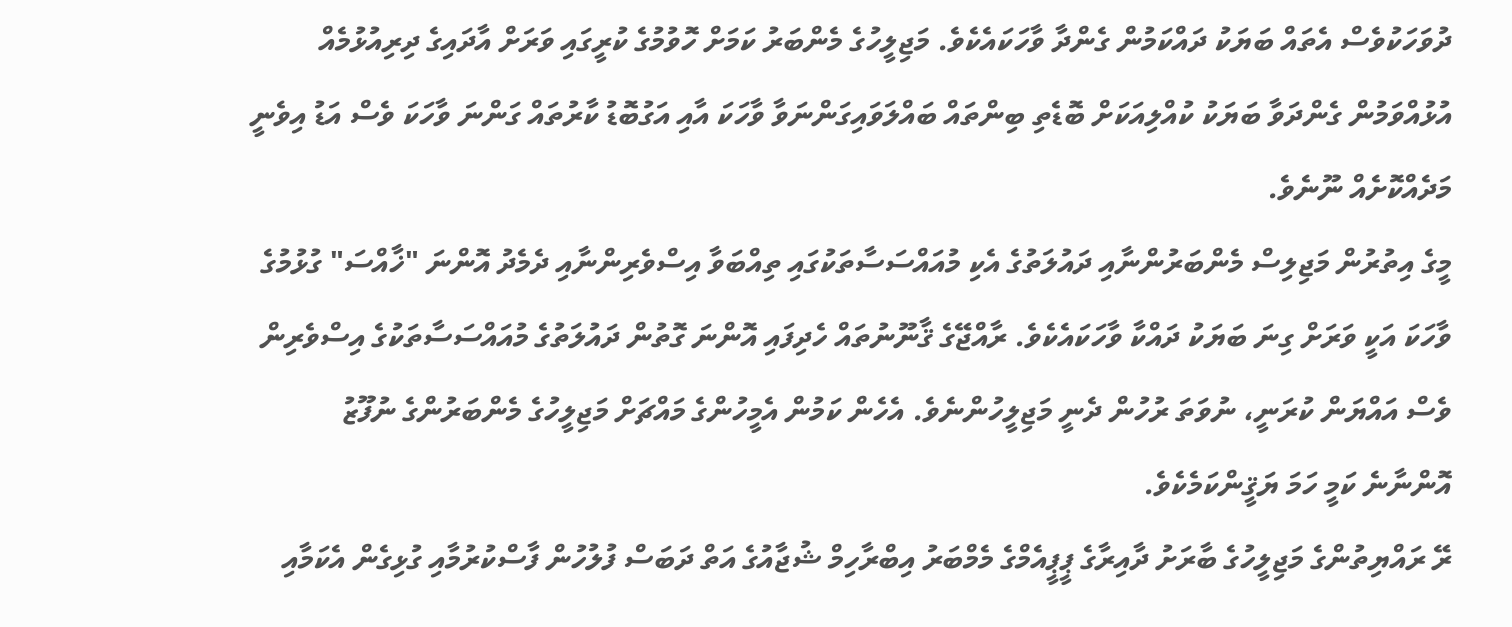ދުވަހަކުވެސް އެތައް ބަޔަކު ދައްކަމުން ގެންދާ ވާހަކައެކެވެ. މަޖިލީހުގެ މެންބަރު ކަމަށް ހޮވުމުގެ ކުރީގައި ވަރަށް އާދައިގެ ދިރިއުޅުމެއް އުޅުއްވަމުން ގެންދަވާ ބަޔަކު ކުއްލިއަކަށް ބޮޑެތި ބިންތައް ބައްލަވައިގަންނަވާ ވާހަކަ އާއި އަގުބޮޑު ކާރުތައް ގަންނަ ވާހަކަ ވެސް އަޑު އިވެނީ މަދެއްކޮށެއް ނޫނެވެ.
މީގެ އިތުރުން މަޖިލިސް މެންބަރުންނާއި ދައުލަތުގެ އެކި މުއައްސަސާތަކުގައި ތިއްބަވާ އިސްވެރިންނާއި ދެމެދު އޮންނަ "ޚާއްސަ" ގުޅުމުގެ ވާހަކަ އަކީ ވަރަށް ގިނަ ބަޔަކު ދައްކާ ވާހަކައެކެވެ. ރާއްޖޭގެ ޤާނޫނުތައް ހެދިފައި އޮންނަ ގޮތުން ދައުލަތުގެ މުއައްސަސާތަކުގެ އިސްވެރިން ވެސް އައްޔަން ކުރަނީ، ނުވަތަ ރުހުން ދެނީ މަޖިލީހުންނެވެ. އެހެން ކަމުން އެމީހުންގެ މައްޗަށް މަޖިލީހުގެ މެންބަރުންގެ ނުފޫޒު އޮންނާނެ ކަމީ ހަމަ ޔަޤީންކަމެކެވެ.
ރޭ ރައްޔިތުންގެ މަޖިލީހުގެ ބާރަށު ދާއިރާގެ ޕީޕީއެމްގެ މެމްބަރު އިބްރާހިމް ޝުޖާއުގެ އަތް ދަބަސް ފުލުހުން ފާސްކުރުމާއި ގުޅިގެން އެކަމާއި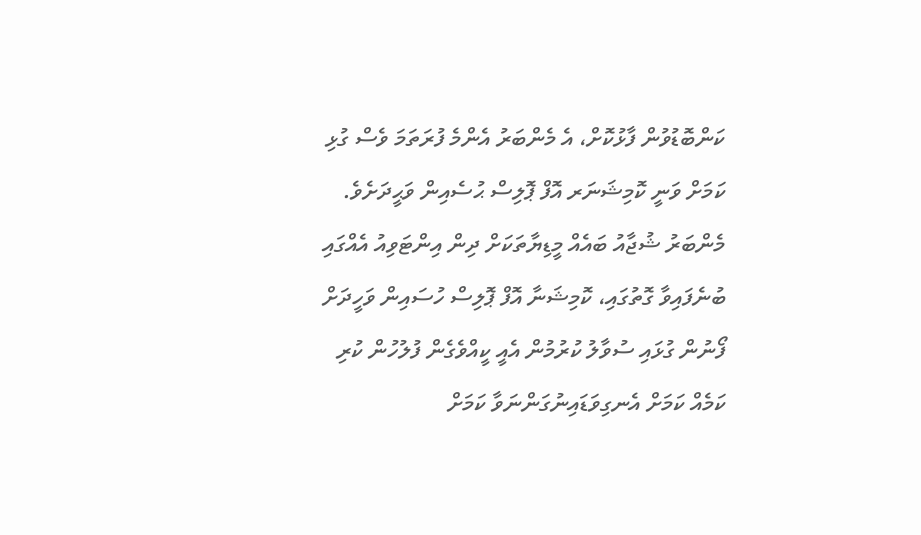ކަންބޮޑުވުން ފާޅުކޮށް، އެ މެންބަރު އެންމެ ފުރަތަމަ ވެސް ގުޅި ކަމަށް ވަނީ ކޮމިޝަނަރ އޮފް ޕޮލިސް ޙުސެއިން ވަޙީދަށެވެ. މެންބަރު ޝުޖާއު ބައެއް މީޑިޔާތަކަށް ދިން އިންޓަވިއު އެއްގައި ބުނެފައިވާ ގޮތުގައި، ކޮމިޝަނާ އޮފް ޕޮލިސް ހުސައިން ވަހީދަށް ފޯނުން ގުޅައި ސުވާލު ކުރުމުން އެއީ ކީއްވެގެން ފުލުހުން ކުރި ކަމެއް ކަމަށް އެނގިވަޑައިނުގަންނަވާ ކަމަށް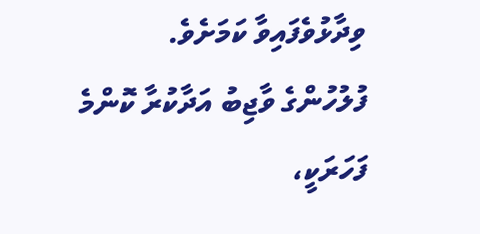ވިދާޅުވެފައިވާ ކަމަށެވެ.
ފުލުހުންގެ ވާޖިބު އަދާކުރާ ކޮންމެ ފަހަރަކީ،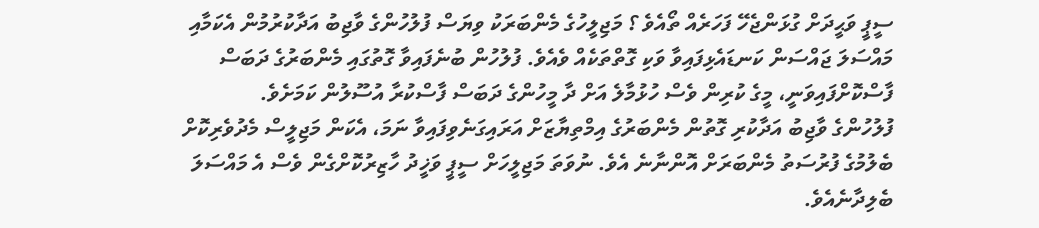ސީޕީ ވަޙީދަށް ގުޅަންޖެހޭ ފަހަރެއް ތޯއެވެ ؟ މަޖިލީހުގެ މެންބަރަކު ވިޔަސް ފުލުހުންގެ ވާޖިބު އަދާކުރުމުން އެކަމާއި މައްސަލަ ޖައްސަން ކަނޑައެޅިފައިވާ ވަކި ގޮތްތަކެއް ވެއެވެ. ފުލުހުން ބުނެފައިވާ ގޮތުގައި މެންބަރުގެ ދަބަސް ފާސްކޮށްފައިވަނީ، މީގެ ކުރިން ވެސް ހުޅުމާލެ އަށް ދާ މީހުންގެ ދަބަސް ފާސްކުރާ އުސޫލުން ކަމަށެވެ.
ފުލުހުންގެ ވާޖިބު އަދާކުރި ގޮތުން މެންބަރުގެ އިމްތިޔާޒަށް އަރައިގަނެވިފައިވާ ނަމަ، އެކަން މަޖިލީސް މެދުވެރިކޮށް ބެލުމުގެ ފުރުސަތު މެންބަރަށް އޮންނާނެ އެވެ. ނުވަތަ މަޖިލީހަށް ސީޕީ ވަޚީދު ހާޒިރުކޮށްގެން ވެސް އެ މައްސަލަ ބެލިދާނެއެވެ.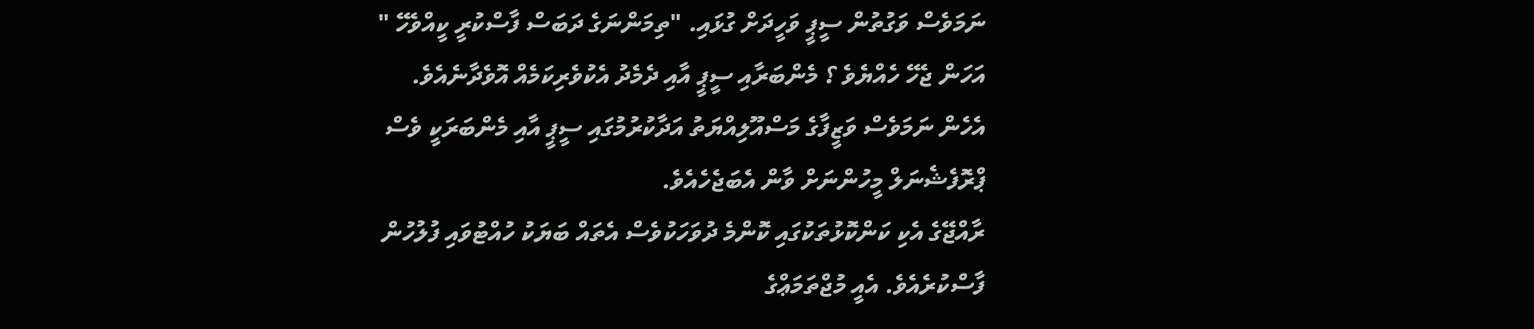ނަމަވެސް ވަގުތުން ސީޕީ ވަހީދަށް ގުޅައި. "ތިމަންނަގެ ދަބަސް ފާސްކުރީ ކީއްވެހޭ " އަހަން ޖެހޭ ހެއްޔެވެ ؟ މެންބަރާއި ސީޕީ އާއި ދެމެދު އެކުވެރިކަމެއް އޮވެދާނެއެވެ. އެހެން ނަމަވެސް ވަޒީފާގެ މަސްއޫލިއްޔަތު އަދާކުރުމުގައި ސީޕީ އާއި މެންބަރަކީ ވެސް ޕްރޮފެޝެނަލް މީހުންނަށް ވާން އެބަޖެހެއެވެ.
ރާއްޖޭގެ އެކި ކަންކޮޅުތަކުގައި ކޮންމެ ދުވަހަކުވެސް އެތައް ބަޔަކު ހުއްޓުވައި ފުލުހުން ފާސްކުރެއެވެ. އެއީ މުޖްތަމަޢްގެ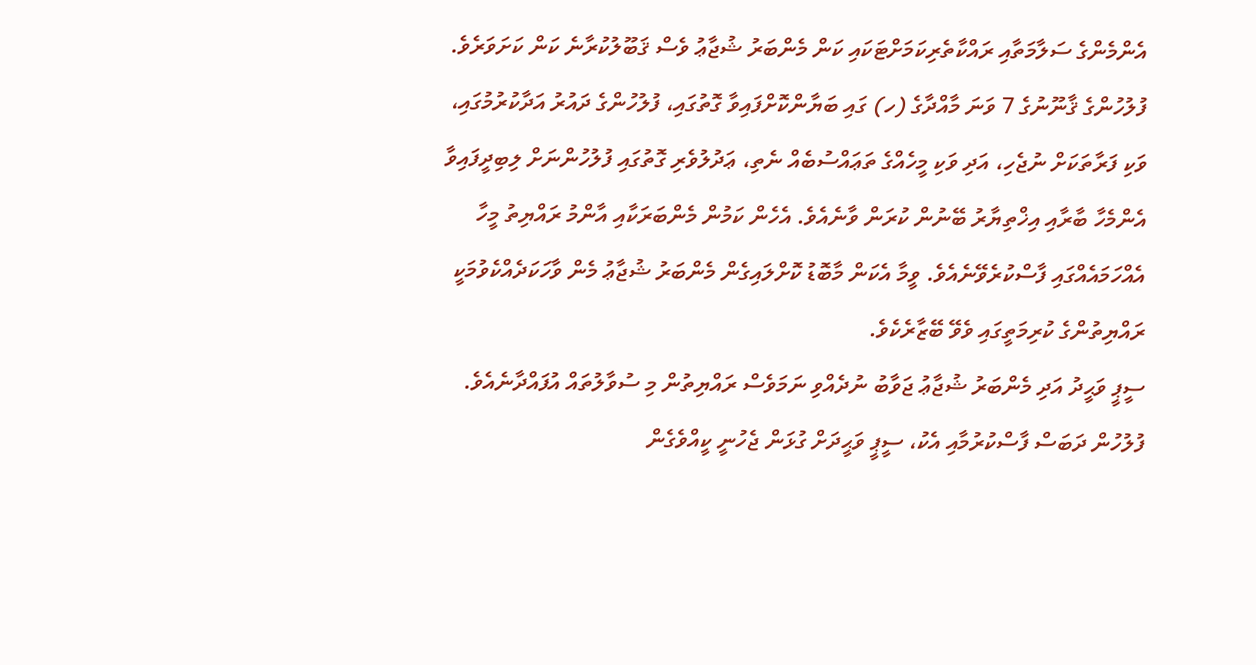އެންމެންގެ ސަލާމަތާއި ރައްކާތެރިކަމަށްޓަކައި ކަން މެންބަރު ޝުޖާޢު ވެސް ޤަބޫލުކުރާނެ ކަން ކަށަވަރެވެ.
ފުލުހުންގެ ޤާނޫނުގެ 7 ވަނަ މާއްދާގެ (ހ) ގައި ބަޔާންކޮށްފައިވާ ގޮތުގައި، ފުލުހުންގެ ދައުރު އަދާކުރުމުގައި، ވަކި ފަރާތަކަށް ނުޖެހި، އަދި ވަކި މީހެއްގެ ތަޢައްސުބެއް ނެތި، ޢަދުލުވެރި ގޮތުގައި ފުލުހުންނަށް ލިބިދީފައިވާ އެންމެހާ ބާރާއި އިޚްތިޔާރު ބޭނުން ކުރަން ވާނެއެވެ. އެހެން ކަމުން މެންބަރަކާއި އާންމު ރައްޔިތު މީހާ އެއްހަމައެއްގައި ފާސްކުރެވޭނެއެވެ. ވީމާ އެކަން މާބޮޑު ކޮށްލައިގެން މެންބަރު ޝުޖާޢު މެން ވާހަކަދެއްކެވުމަކީ ރައްޔިތުންގެ ކުރިމަތީގައި ވެވޭ ބޭޒާރެކެވެ.
ސީޕީ ވަޙީދު އަދި މެންބަރު ޝުޖާޢު ޖަވާބު ނުދެއްވި ނަމަވެސް ރައްޔިތުން މި ސުވާލުތައް އުފައްދާނެއެވެ.
ފުލުހުން ދަބަސް ފާސްކުރުމާއި އެކު، ސީޕީ ވަޙީދަށް ގުޅަން ޖެހުނީ ކީއްވެގެން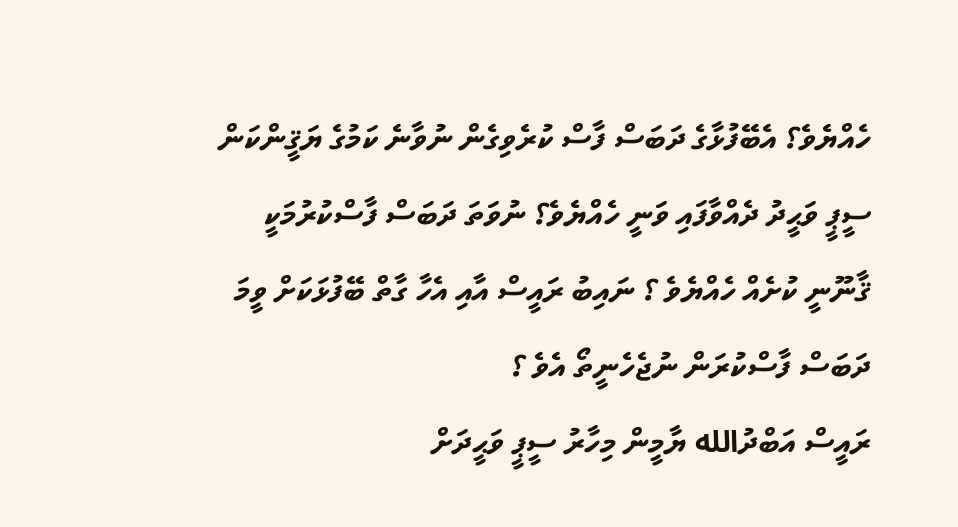ހެއްޔެވެ؟ އެބޭފުޅާގެ ދަބަސް ފާސް ކުރެވިގެން ނުވާނެ ކަމުގެ ޔަޤީންކަން ސީޕީ ވަޙީދު ދެއްވާފައި ވަނީ ހެއްޔެވެ؟ ނުވަތަ ދަބަސް ފާސްކުރުމަކީ ޤާނޫނީ ކުށެއް ހެއްޔެވެ ؟ ނައިބު ރައީސް އާއި އެހާ ގާތް ބޭފުޅަކަށް ވީމަ ދަބަސް ފާސްކުރަން ނުޖެހެނީތޯ އެވެ ؟
ރައީސް އަބްދުالله ޔާމީން މިހާރު ސީޕީ ވަޙީދަށް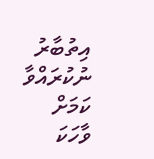އިތުބާރު ނުކުރައްވާ ކަމަށް ވާހަކަ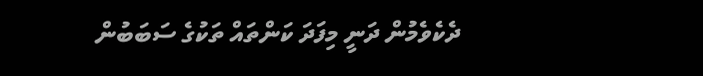ދެކެވެމުން ދަނީ މިފަދަ ކަންތައް ތަކުގެ ސަބަބުން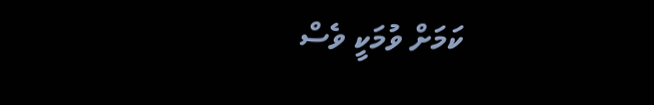ކަމަށް ވުމަކީ ވެސް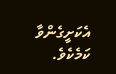އެކަށީގެންވާ ކަމެކެވެ.